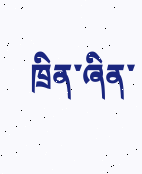ཁྲིན་ཞིན་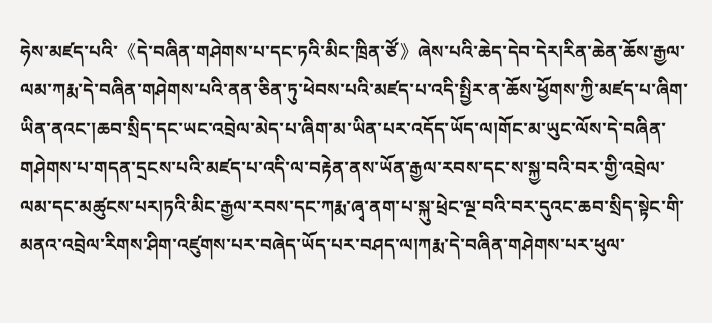ཧེས་མཛད་པའི་《དེ་བཞིན་གཤེགས་པ་དང་ཏའི་མིང་ཁྲིན་ཙོ》ཞེས་པའི་ཆེད་དེབ་དེར།རིན་ཆེན་ཆོས་རྒྱལ་ལམ་ཀརྨ་དེ་བཞིན་གཤེགས་པའི་ནན་ཅིན་ཏུ་ཕེབས་པའི་མཛད་པ་འདི་སྤྱིར་ན་ཆོས་ཕྱོགས་ཀྱི་མཛད་པ་ཞིག་ཡིན་ནའང་།ཆབ་སྲིད་དང་ཡང་འབྲེལ་མེད་པ་ཞིག་མ་ཡིན་པར་འདོད་ཡོད་ལ།གོང་མ་ཡུང་ལོས་དེ་བཞིན་གཤེགས་པ་གདན་དྲངས་པའི་མཛད་པ་འདི་ལ་བརྟེན་ནས་ཡོན་རྒྱལ་རབས་དང་ས་སྐྱ་བའི་བར་གྱི་འབྲེལ་ལམ་དང་མཚུངས་པར།ཏའི་མིང་རྒྱལ་རབས་དང་ཀརྨ་ཞྭ་ནག་པ་སྐུ་ཕྲེང་ལྔ་བའི་བར་དུའང་ཆབ་སྲིད་སྟེང་གི་མནའ་འབྲེལ་རིགས་ཤིག་འཛུགས་པར་བཞེད་ཡོད་པར་བཤད་ལ།ཀརྨ་དེ་བཞིན་གཤེགས་པར་ཕུལ་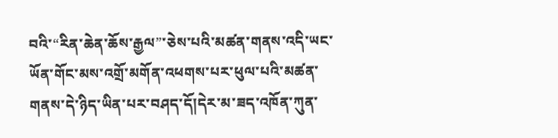བའི་“རིན་ཆེན་ཆོས་རྒྱལ”་ཅེས་པའི་མཚན་གནས་འདི་ཡང་ཡོན་གོང་མས་འགྲོ་མགོན་འཕགས་པར་ཕུལ་པའི་མཚན་གནས་དེ་ཉིད་ཡིན་པར་བཤད་དོ།དེར་མ་ཟད་འཁོན་ཀུན་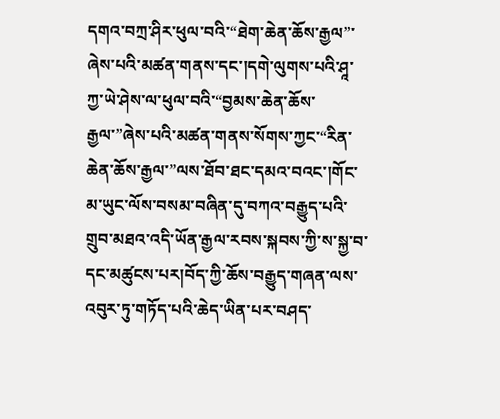དགའ་བཀྲ་ཤིར་ཕུལ་བའི་“ཐེག་ཆེན་ཆོས་རྒྱལ”་ཞེས་པའི་མཚན་གནས་དང་།དགེ་ལུགས་པའི་ཤཱ་ཀྱ་ཡེ་ཤེས་ལ་ཕུལ་བའི་“བྱམས་ཆེན་ཆོས་རྒྱལ་”ཞེས་པའི་མཚན་གནས་སོགས་ཀྱང་“རིན་ཆེན་ཆོས་རྒྱལ་”ལས་ཐོབ་ཐང་དམའ་བའང་།གོང་མ་ཡུང་ལོས་བསམ་བཞིན་དུ་བཀའ་བརྒྱུད་པའི་གྲུབ་མཐའ་འདི་ཡོན་རྒྱལ་རབས་སྐབས་ཀྱི་ས་སྐྱ་བ་དང་མཚུངས་པར།བོད་ཀྱི་ཆོས་བརྒྱུད་གཞན་ལས་འབུར་ཏུ་གཏོད་པའི་ཆེད་ཡིན་པར་བཤད་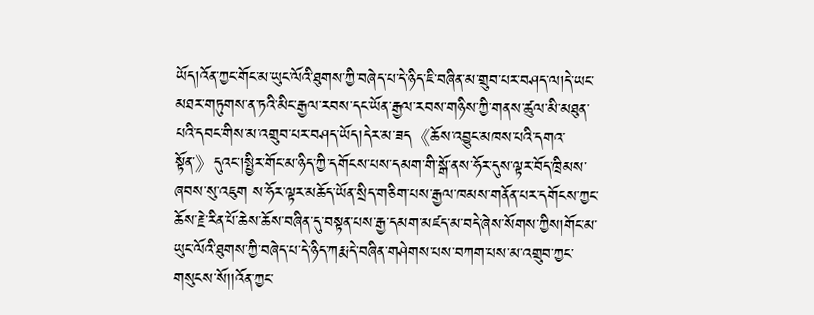ཡོད།འོན་ཀྱང་གོང་མ་ཡུང་ལོའི་ཐུགས་ཀྱི་བཞེད་པ་དེ་ཉིད་ཇི་བཞིན་མ་གྲུབ་པར་བཤད་ལ།དེ་ཡང་མཐར་གཏུགས་ན་ཏའི་མིང་རྒྱལ་རབས་དང་ཡོན་རྒྱལ་རབས་གཉིས་ཀྱི་གནས་ཚུལ་མི་མཐུན་པའི་དབང་གིས་མ་འགྲུབ་པར་བཤད་ཡོད།དེར་མ་ཟད《ཆོས་འབྱུང་མཁས་པའི་དགའ་སྟོན་》དུའང་།སྤྱིར་གོང་མ་ཉིད་ཀྱི་དགོངས་པས་དམག་གི་སྒོ་ནས་ཧོར་དུས་ལྟར་བོད་ཁྲིམས་ཞབས་སུ་འཇུག ས་ཧོར་ལྟར་མཆོད་ཡོན་སྲིད་གཅིག་པས་རྒྱལ་ཁམས་གནོན་པར་དགོངས་ཀྱང་ཆོས་རྗེ་རིན་པོ་ཆེས་ཆོས་བཞིན་དུ་བསྟན་པས་རྒྱ་དམག་མཛད་མ་བདེ་ཞེས་སོགས་ཀྱིས།གོང་མ་ཡུང་ལོའི་ཐུགས་ཀྱི་བཞེད་པ་དེ་ཉིད་ཀརྨ་དེ་བཞིན་གཤེགས་པས་བཀག་པས་མ་འགྲུབ་ཀྱང་གསུངས་སོ།།འོན་ཀྱང་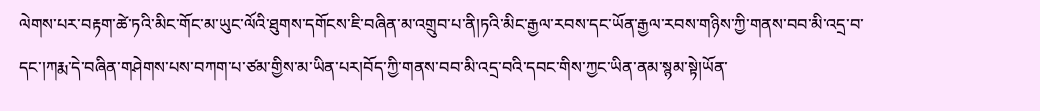ལེགས་པར་བརྟག་ཚེ་ཏའི་མིང་གོང་མ་ཡུང་ལོའི་ཐུགས་དགོངས་ཇི་བཞིན་མ་འགྲུབ་པ་ནི།ཏའི་མིང་རྒྱལ་རབས་དང་ཡོན་རྒྱལ་རབས་གཉིས་ཀྱི་གནས་བབ་མི་འདྲ་བ་དང་།ཀརྨ་དེ་བཞིན་གཤེགས་པས་བཀག་པ་ཙམ་གྱིས་མ་ཡིན་པར།བོད་ཀྱི་གནས་བབ་མི་འདྲ་བའི་དབང་གིས་ཀྱང་ཡིན་ནམ་སྙམ་སྟེ།ཡོན་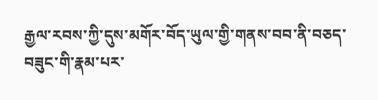རྒྱལ་རབས་ཀྱི་དུས་མགོར་བོད་ཡུལ་གྱི་གནས་བབ་ནི་བཅད་བཟུང་གི་རྣམ་པར་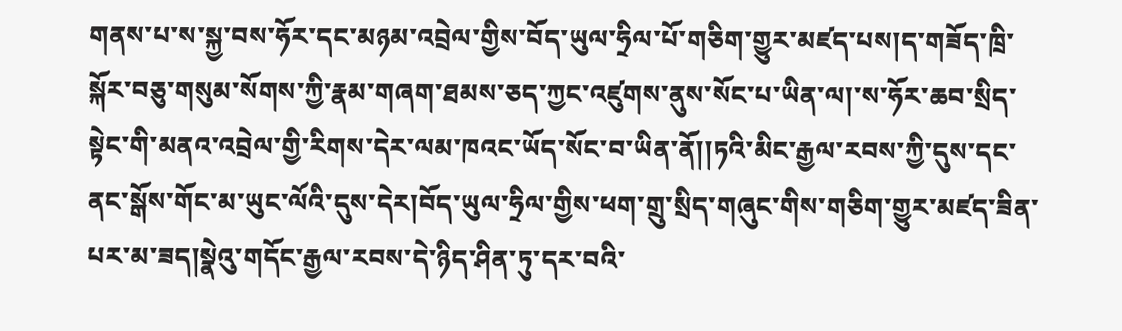གནས་པ་ས་སྐྱ་བས་ཧོར་དང་མཉམ་འབྲེལ་གྱིས་བོད་ཡུལ་ཧྲིལ་པོ་གཅིག་གྱུར་མཛད་པས།ད་གཟོད་ཁྲི་སྐོར་བཅུ་གསུམ་སོགས་ཀྱི་རྣམ་གཞག་ཐམས་ཅད་ཀྱང་འཛུགས་ནུས་སོང་པ་ཡིན་ལ།་ས་ཧོར་ཆབ་སྲིད་སྟེང་གི་མནའ་འབྲེལ་གྱི་རིགས་དེར་ལམ་ཁའང་ཡོད་སོང་བ་ཡིན་ནོ།།ཏའི་མིང་རྒྱལ་རབས་ཀྱི་དུས་དང་ནང་སྒོས་གོང་མ་ཡུང་ལོའི་དུས་དེར།བོད་ཡུལ་ཧྲིལ་གྱིས་ཕག་གྲུ་སྲིད་གཞུང་གིས་གཅིག་གྱུར་མཛད་ཟིན་པར་མ་ཟད།སྣེའུ་གདོང་རྒྱལ་རབས་དེ་ཉིད་ཤིན་ཏུ་དར་བའི་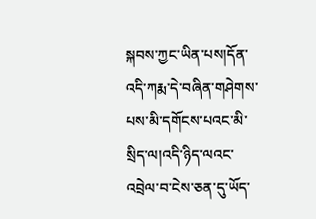སྐབས་ཀྱང་ཡིན་པས།དོན་འདི་ཀརྨ་དེ་བཞིན་གཤེགས་པས་མི་དགོངས་པའང་མི་སྲིད་ལ།འདི་ཉིད་ལའང་འབྲེལ་བ་ངེས་ཅན་དུ་ཡོད་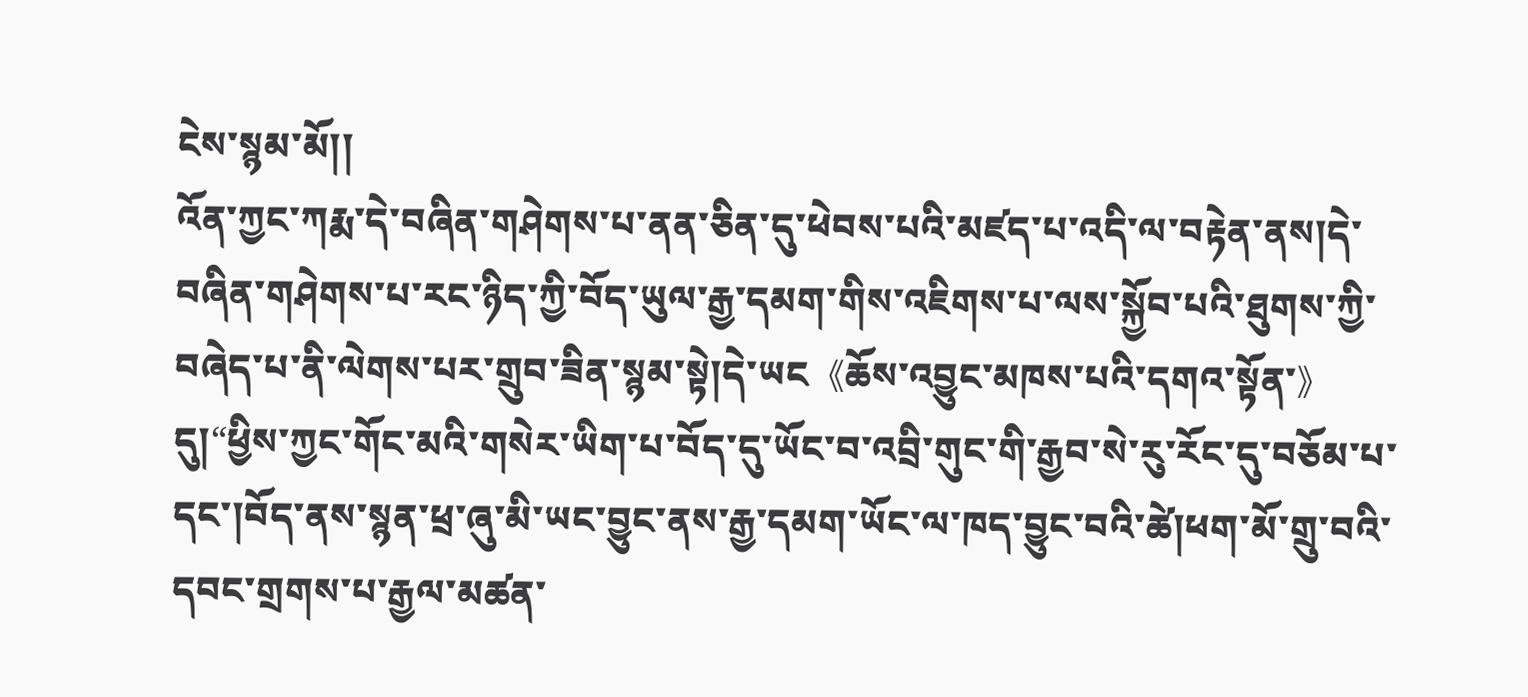ངེས་སྙམ་མོ།།
འོན་ཀྱང་ཀརྨ་དེ་བཞིན་གཤེགས་པ་ནན་ཅིན་དུ་ཕེབས་པའི་མཛད་པ་འདི་ལ་བརྟེན་ནས།དེ་བཞིན་གཤེགས་པ་རང་ཉིད་ཀྱི་བོད་ཡུལ་རྒྱ་དམག་གིས་འཇིགས་པ་ལས་སྐྱོབ་པའི་ཐུགས་ཀྱི་བཞེད་པ་ནི་ལེགས་པར་གྲུབ་ཟིན་སྙམ་སྟེ།དེ་ཡང《ཆོས་འབྱུང་མཁས་པའི་དགའ་སྟོན་》དུ།“ཕྱིས་ཀྱང་གོང་མའི་གསེར་ཡིག་པ་བོད་དུ་ཡོང་བ་འབྲི་གུང་གི་རྒྱབ་སེ་རུ་རོང་དུ་བཅོམ་པ་དང་།བོད་ནས་སྙན་ཕྲ་ཞུ་མི་ཡང་བྱུང་ནས་རྒྱ་དམག་ཡོང་ལ་ཁད་བྱུང་བའི་ཚེ།ཕག་མོ་གྲུ་བའི་དབང་གྲགས་པ་རྒྱལ་མཚན་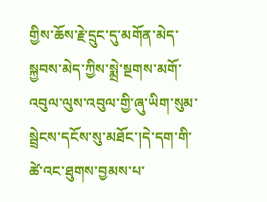གྱིས་ཆོས་རྗེ་དྲུང་དུ་མགོན་མེད་སྐྱབས་མེད་ཀྱིས་སྨྲེ་སྔགས་མགོ་འབུལ་ལུས་འབུལ་གྱི་ཞུ་ཡིག་སུམ་སྦྲེངས་དངོས་སུ་མཐོང་།དེ་དག་གི་ཚེ་འང་ཐུགས་བྱམས་པ་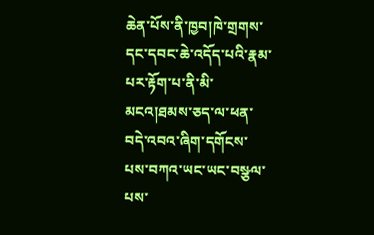ཆེན་པོས་ནི་ཁྱབ།ཁེ་གྲགས་དང་དབང་ཆེ་འདོད་པའི་རྣམ་པར་རྟོག་པ་ནི་མི་མངའ།ཐམས་ཅད་ལ་ཕན་བདེ་འབའ་ཞིག་དགོངས་པས་བཀའ་ཡང་ཡང་བསྩལ་པས་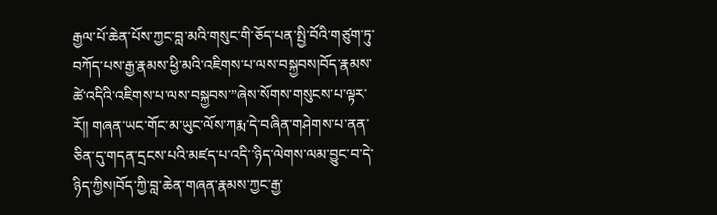རྒྱལ་པོ་ཆེན་པོས་ཀྱང་བླ་མའི་གསུང་གི་ཅོད་པན་སྤྱི་བོའི་གཙུག་ཏུ་བཀོད་པས་རྒྱ་རྣམས་ཕྱི་མའི་འཇིགས་པ་ལས་བསྐྱབས།བོད་རྣམས་ཚེ་འདིའི་འཇིགས་པ་ལས་བསྐྱབས་”ཞེས་སོགས་གསུངས་པ་ལྟར་རོ།། གཞན་ཡང་གོང་མ་ཡུང་ལོས་ཀརྨ་དེ་བཞིན་གཤེགས་པ་ནན་ཅིན་དུ་གདན་དྲངས་པའི་མཛད་པ་འདི་་ཉིད་ལེགས་ལམ་བྱུང་བ་དེ་ཉིད་ཀྱིས།བོད་ཀྱི་བླ་ཆེན་གཞན་རྣམས་ཀྱང་རྒྱ་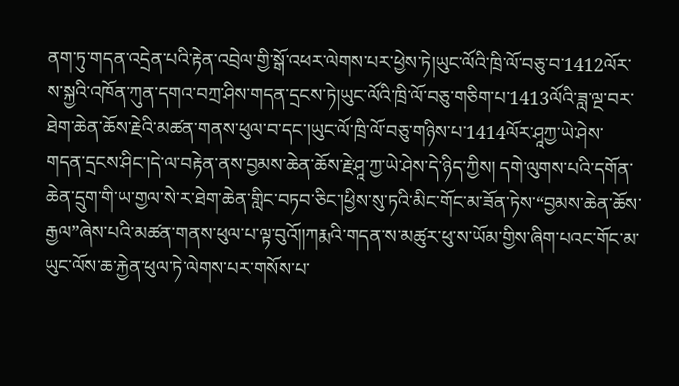ནག་ཏུ་གདན་འདྲེན་པའི་རྟེན་འབྲེལ་གྱི་སྒོ་འཕར་ལེགས་པར་ཕྱེས་ཏེ།ཡུང་ལོའི་ཁྲི་ལོ་བཅུ་བ་1412ལོར་ས་སྐྱའི་འཁོན་ཀུན་དགའ་བཀྲ་ཤིས་གདན་དྲངས་ཏེ།ཡུང་ལོའི་ཁྲི་ལོ་བཅུ་གཅིག་པ་1413ལོའི་ཟླ་ལྔ་བར་ཐེག་ཆེན་ཆོས་རྗེའི་མཚན་གནས་ཕུལ་བ་དང་།ཡུང་ལོ་ཁྲི་ལོ་བཅུ་གཉིས་པ་1414ལོར་ཤཱཀྱ་ཡེ་ཤེས་གདན་དྲངས་ཤིང་།དེ་ལ་བརྟེན་ནས་བྱམས་ཆེན་ཆོས་རྗེ་ཤཱ་ཀྱ་ཡེ་ཤེས་དེ་ཉིད་ཀྱིས། དགེ་ལུགས་པའི་དགོན་ཆེན་དྲུག་གི་ཡ་གྱལ་སེ་ར་ཐེག་ཆེན་གླིང་བཏབ་ཅིང་།ཕྱིས་སུ་ཏའི་མིང་གོང་མ་ཟོན་ཏེས་“བྱམས་ཆེན་ཆོས་རྒྱལ”ཞེས་པའི་མཚན་གནས་ཕུལ་པ་ལྟ་བུའོ།།ཀརྨའི་གདན་ས་མཚུར་ཕུ་ས་ཡོམ་གྱིས་ཞིག་པའང་གོང་མ་ཡུང་ལོས་ཆ་རྐྱེན་ཕུལ་ཏེ་ལེགས་པར་གསོས་པ་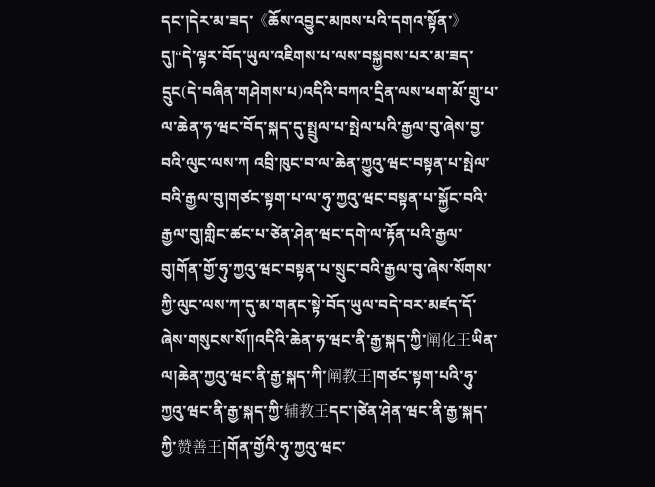དང་།དེར་མ་ཟད་《ཆོས་འབྱུང་མཁས་པའི་དགའ་སྟོན་》དུ།“དེ་ལྟར་བོད་ཡུལ་འཇིགས་པ་ལས་བསྐྱབས་པར་མ་ཟད་དྲུང(དེ་བཞིན་གཤེགས་པ)འདིའི་བཀའ་དྲིན་ལས་ཕག་མོ་གྲུ་པ་ལ་ཆེན་ཧ་ཝང་བོད་སྐད་དུ་སྤྲུལ་པ་སྤེལ་པའི་རྒྱལ་བུ་ཞེས་བྱ་བའི་ལུང་ལས་ཀ འབྲི་ཁུང་བ་ལ་ཆེན་ཀྱུའུ་ཝང་བསྟན་པ་སྤེལ་བའི་རྒྱལ་བུ།གཙང་སྟག་པ་ལ་ཧུ་ཀྱའུ་ཝང་བསྟན་པ་སྐྱོང་བའི་རྒྱལ་བུ།གླིང་ཚང་པ་ཙེན་ཤེན་ཝང་དགེ་ལ་རྟོན་པའི་རྒྱལ་བུ།གོན་གྱོ་ཧུ་ཀྱའུ་ཝང་བསྟན་པ་སྲུང་བའི་རྒྱལ་བུ་ཞེས་སོགས་ཀྱི་ལུང་ལས་ཀ་དུ་མ་གནང་སྟེ་བོད་ཡུལ་བདེ་བར་མཛད་དོ་ཞེས་གསུངས་སོ།།འདིའི་ཆེན་ཧ་ཝང་ནི་རྒྱ་སྐད་ཀྱི་阐化王ཡིན་ལ།ཆེན་ཀྱའུ་ཝང་ནི་རྒྱ་སྐད་ཀི་阐教王།གཙང་སྟག་པའི་ཧུ་ཀྱའུ་ཝང་ནི་རྒྱ་སྐད་ཀྱི་辅教王དང་།ཙེན་ཤེན་ཝང་ནི་རྒྱ་སྐད་ཀྱི་赞善王།གོན་གྱོའི་ཧུ་ཀྱའུ་ཝང་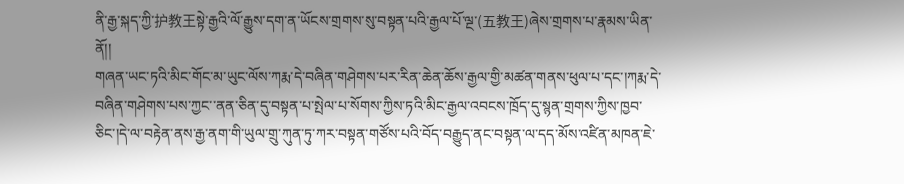ནི་རྒྱ་སྐད་ཀྱི་护教王སྟེ་རྒྱའི་ལོ་རྒྱུས་དག་ན་ཡོངས་གྲགས་སུ་བསྟན་པའི་རྒྱལ་པོ་ལྔ་(五教王)ཞེས་གྲགས་པ་རྣམས་ཡིན་ནོ།།
གཞན་ཡང་ཏའི་མིང་གོང་མ་ཡུང་ལོས་ཀརྨ་དེ་བཞིན་གཤེགས་པར་རིན་ཆེན་ཆོས་རྒྱལ་གྱི་མཚན་གནས་ཕུལ་པ་དང་།ཀརྨ་དེ་བཞིན་གཤེགས་པས་ཀྱང་་ནན་ཅིན་དུ་བསྟན་པ་སྤེལ་པ་སོགས་ཀྱིས་ཏའི་མིང་རྒྱལ་འབངས་ཁྲོད་དུ་སྙན་གྲགས་ཀྱིས་ཁྱབ་ཅིང་།དེ་ལ་བརྟེན་ནས་རྒྱ་ནག་གི་ཡུལ་གྲུ་ཀུན་ཏུ་ཀར་བསྟན་གཙོས་པའི་བོད་བརྒྱུད་ནང་བསྟན་ལ་དད་མོས་འཛིན་མཁན་ཇེ་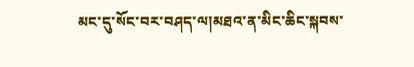མང་དུ་སོང་བར་བཤད་ལ།མཐའ་ན་མིང་ཆིང་སྐབས་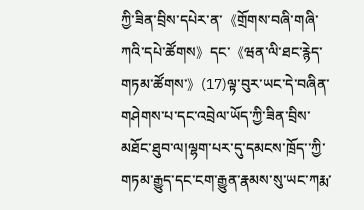ཀྱི་ཟིན་བྲིས་དཔེར་ན་《གྲོགས་བཞི་གཞི་ཀའི་དཔེ་ཚོགས》དང་《ཝན་ལི་ཐང་རྙེད་གཏམ་ཚོགས་》(17)ལྟ་བུར་ཡང་དེ་བཞིན་གཤེགས་པ་དང་འབྲེལ་ཡོད་ཀྱི་ཟིན་བྲིས་མཐོང་ཐུབ་ལ།ལྷག་པར་དུ་དམངས་ཁྲོད་་ཀྱི་གཏམ་རྒྱུད་དང་ངག་རྒྱུན་རྣམས་སུ་ཡང་ཀརྨ་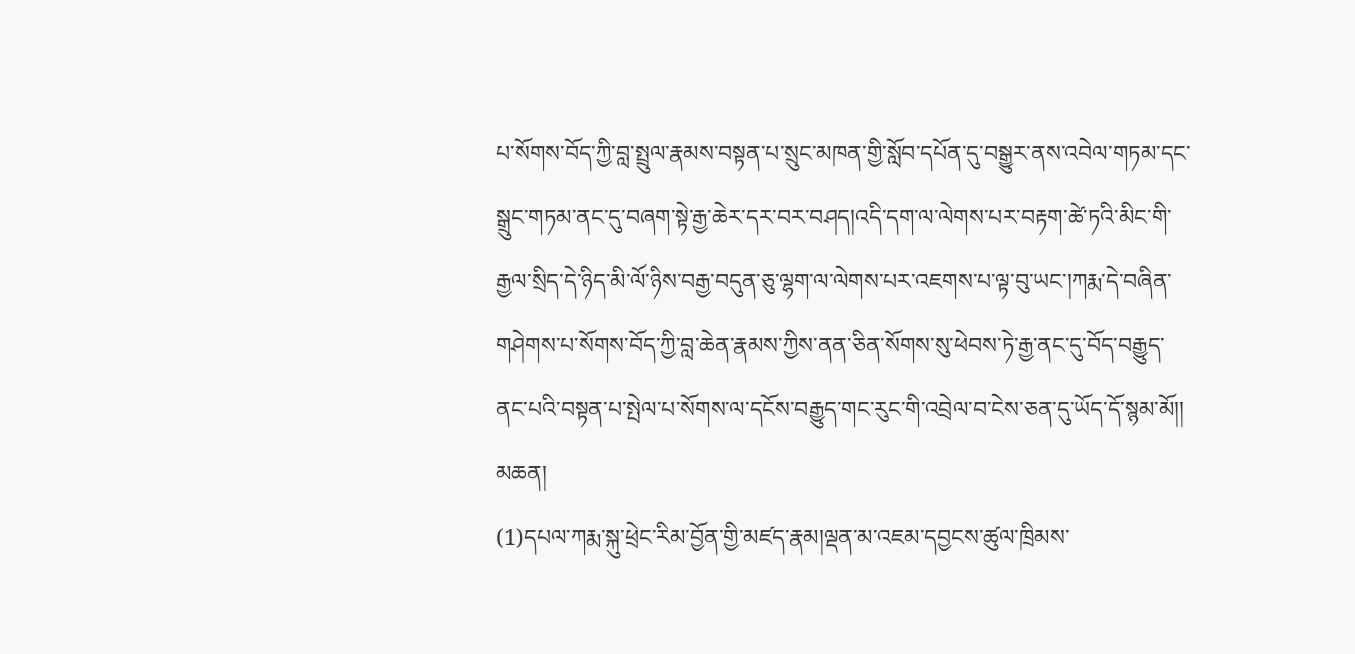པ་སོགས་བོད་ཀྱི་བླ་སྤྲུལ་རྣམས་བསྟན་པ་སྲུང་མཁན་གྱི་སློབ་དཔོན་དུ་བསྒྱུར་ནས་འབེལ་གཏམ་དང་སྒྲུང་གཏམ་ནང་དུ་བཞག་སྟེ་རྒྱ་ཆེར་དར་བར་བཤད།འདི་དག་ལ་ལེགས་པར་བརྟག་ཚེ་ཏའི་མིང་གི་རྒྱལ་སྲིད་དེ་ཉིད་མི་ལོ་ཉིས་བརྒྱ་བདུན་ཅུ་ལྷག་ལ་ལེགས་པར་འཇགས་པ་ལྟ་བུ་ཡང་།ཀརྨ་དེ་བཞིན་གཤེགས་པ་སོགས་བོད་ཀྱི་བླ་ཆེན་རྣམས་ཀྱིས་ནན་ཅིན་སོགས་སུ་ཕེབས་ཏེ་རྒྱ་ནང་དུ་བོད་བརྒྱུད་ནང་པའི་བསྟན་པ་སྤེལ་པ་སོགས་ལ་དངོས་བརྒྱུད་གང་རུང་གི་འབྲེལ་བ་ངེས་ཅན་དུ་ཡོད་དོ་སྙམ་མོ།།
མཆན།
(1)དཔལ་ཀརྨ་སྐུ་ཕྲེང་རིམ་བྱོན་གྱི་མཛད་རྣམ།ལྡན་མ་འཇམ་དབྱངས་ཚུལ་ཁྲིམས་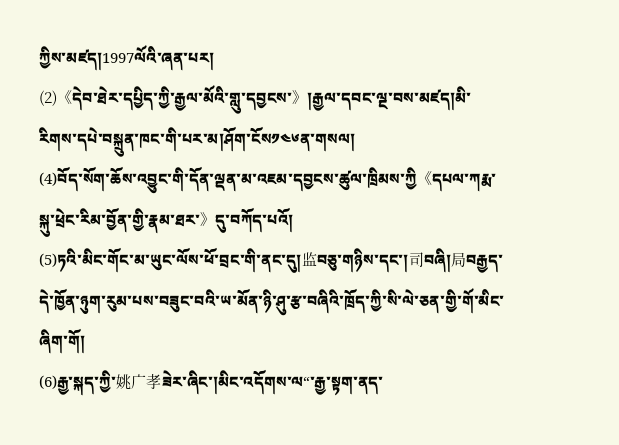ཀྱིས་མཛད།1997ལོའི་ཞན་པར།
(2)《དེབ་ཐེར་དཔྱིད་ཀྱི་རྒྱལ་མོའི་གླུ་དབྱངས་》།རྒྱལ་དབང་ལྔ་བས་མཛད།མི་རིགས་དཔེ་བསྐྲུན་ཁང་གི་པར་མ།ཤོག་ངོས༡༤༦ན་གསལ།
(4)བོད་སོག་ཆོས་འབྱུང་གི་དོན་ལྡན་མ་འཇམ་དབྱངས་ཚུལ་ཁྲིམས་ཀྱི《དཔལ་ཀརྨ་སྐུ་ཕྲེང་རིམ་བྱོན་གྱི་རྣམ་ཐར་》དུ་བཀོད་པའོ།
(5)ཏའི་མིང་གོང་མ་ཡུང་ལོས་ཕོ་བྲང་གི་ནང་དུ།监བཅུ་གཉིས་དང་།司བཞི།局བརྒྱད་དེ་ཁྱོན་ཉུག་རུམ་པས་བཟུང་བའི་ཡ་མོན་ཉི་ཤུ་རྩ་བཞིའི་ཁྲོད་ཀྱི་སི་ལེ་ཅན་གྱི་གོ་མིང་ཞིག་གོ།
(6)རྒྱ་སྐད་ཀྱི་姚广孝ཟེར་ཞིང་།མིང་འདོགས་ལ“་རྒྱ་སྟག་ནད་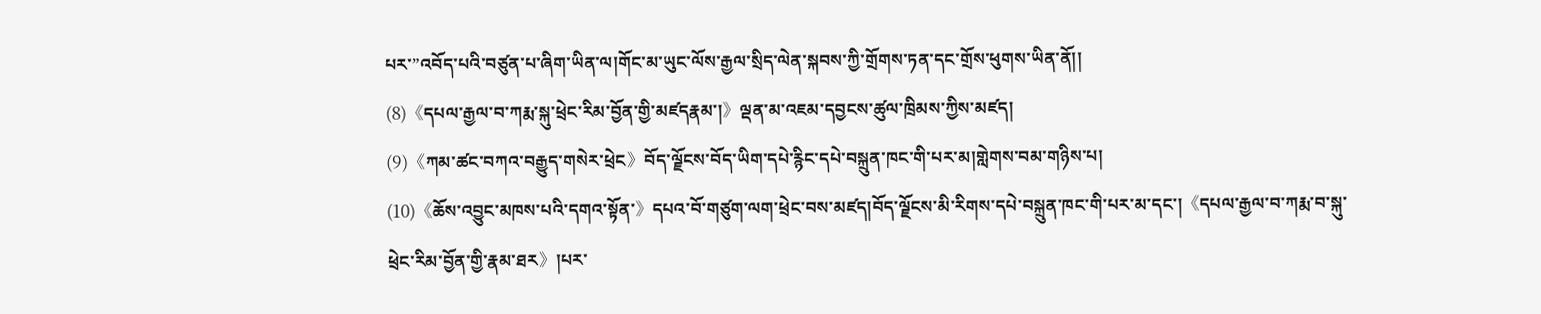པར་”འབོད་པའི་བཙུན་པ་ཞིག་ཡིན་ལ།གོང་མ་ཡུང་ལོས་རྒྱལ་སྲིད་ལེན་སྐབས་ཀྱི་གྲོགས་ཏན་དང་གྲོས་ཕུགས་ཡིན་ནོ།།
(8)《དཔལ་རྒྱལ་བ་ཀརྨ་སྐུ་ཕྲེང་རིམ་བྱོན་གྱི་མཛདརྣམ་།》ལྡན་མ་འཇམ་དབྱངས་ཚུལ་ཁྲིམས་ཀྱིས་མཛད།
(9)《ཀམ་ཚང་བཀའ་བརྒྱུད་གསེར་ཕྲེང》བོད་ལྗོངས་བོད་ཡིག་དཔེ་རྙིང་དཔེ་བསྐྲུན་ཁང་གི་པར་མ།གླེགས་བམ་གཉིས་པ།
(10)《ཆོས་འབྱུང་མཁས་པའི་དགའ་སྟོན་》དཔའ་བོ་གཙུག་ལག་ཕྲེང་བས་མཛད།བོད་ལྗོངས་མི་རིགས་དཔེ་བསྐྲུན་ཁང་གི་པར་མ་དང་།《དཔལ་རྒྱལ་བ་ཀརྨ་བ་སྐུ་ཕྲེང་རིམ་བྱོན་གྱི་རྣམ་ཐར》།པར་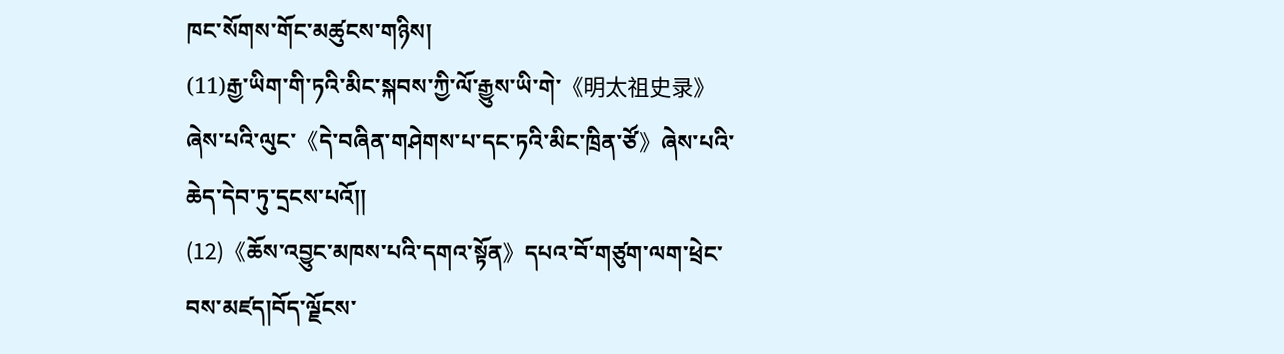ཁང་སོགས་གོང་མཚུངས་གཉིས།
(11)རྒྱ་ཡིག་གི་ཏའི་མིང་སྐབས་ཀྱི་ལོ་རྒྱུས་ཡི་གེ་《明太祖史录》ཞེས་པའི་ལུང་《དེ་བཞིན་གཤེགས་པ་དང་ཏའི་མིང་ཁྲིན་ཙོ》ཞེས་པའི་ཆེད་དེབ་ཏུ་དྲངས་པའོ།།
(12)《ཆོས་འབྱུང་མཁས་པའི་དགའ་སྟོན》དཔའ་བོ་གཙུག་ལག་ཕྲེང་བས་མཛད།བོད་ལྗོངས་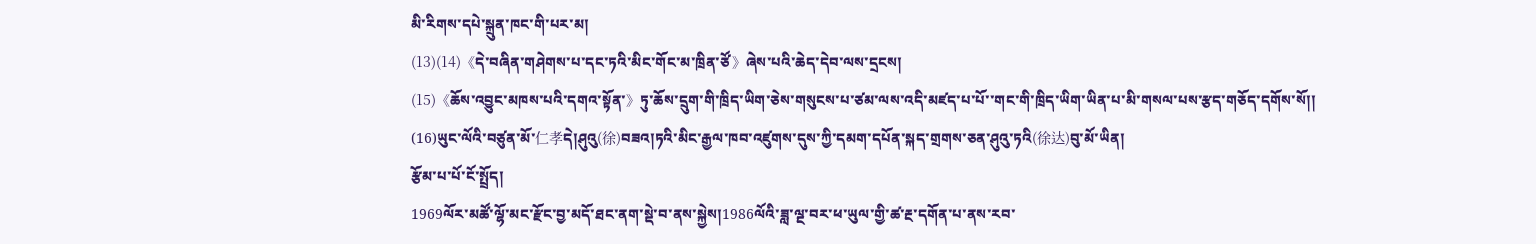མི་རིགས་དཔེ་སྐྲུན་ཁང་གི་པར་མ།
(13)(14)《དེ་བཞིན་གཤེགས་པ་དང་ཏའི་མིང་གོང་མ་ཁྲིན་ཙོ》ཞེས་པའི་ཆེད་དེབ་ལས་དྲངས།
(15)《ཆོས་འབྱུང་མཁས་པའི་དགའ་སྟོན་》ཏུ་ཆོས་དྲུག་གི་ཁྲིད་ཡིག་ཅེས་གསུངས་པ་ཙམ་ལས་འདི་མཛད་པ་པོ་་གང་གི་ཁྲིད་ཡིག་ཡིན་པ་མི་གསལ་པས་རྩད་གཅོད་དགོས་སོ།།
(16)ཡུང་ལོའི་བཙུན་མོ་仁孝དེ།ཤུའུ(徐)བཟའ།ཏའི་མིང་རྒྱལ་ཁབ་འཛུགས་དུས་ཀྱི་དམག་དཔོན་སྐད་གྲགས་ཅན་ཤུའུ་ཏའི(徐达)བུ་མོ་ཡིན།
རྩོམ་པ་པོ་ངོ་སྤྲོད།
1969ལོར་མཚོ་ལྷོ་མང་རྫོང་བྱ་མདོ་ཐང་ནག་སྡེ་བ་ནས་སྐྱེས།1986ལོའི་ཟླ་ལྔ་བར་ཕ་ཡུལ་གྱི་ཚ་རྔ་དགོན་པ་ནས་རབ་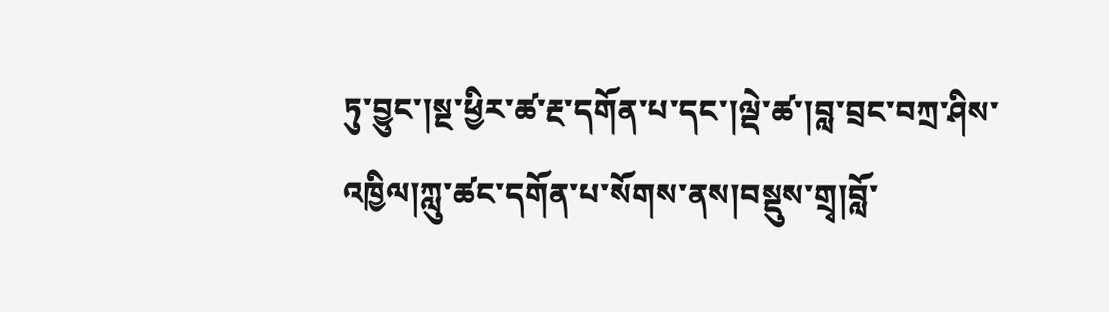ཏུ་བྱུང་།སྔ་ཕྱིར་ཚ་རྔ་དགོན་པ་དང་།ལྡེ་ཚ་།བླ་བྲང་བཀྲ་ཤིས་འཁྱིལ།ཀླུ་ཚང་དགོན་པ་སོགས་ནས།བསྡུས་གྲྭ།བློ་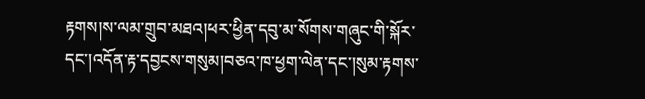རྟགས།ས་ལམ་གྲུབ་མཐའ།ཕར་ཕྱིན་དབུ་མ་སོགས་གཞུང་གི་སྐོར་དང་།འདོན་རྟ་དབྱངས་གསུམ།བཅའ་ཁ་ཕྱག་ལེན་དང་།སུམ་རྟགས་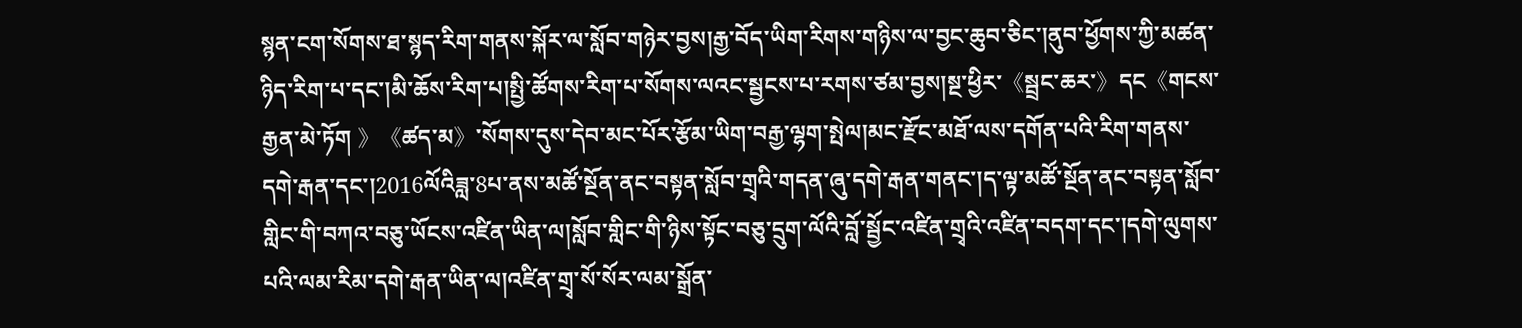སྙན་ངག་སོགས་ཐ་སྙད་རིག་གནས་སྐོར་ལ་སློབ་གཉེར་བྱས།རྒྱ་བོད་ཡིག་རིགས་གཉིས་ལ་བྱང་ཆུབ་ཅིང་།ནུབ་ཕྱོགས་ཀྱི་མཚན་ཉིད་རིག་པ་དང་།མི་ཆོས་རིག་པ།སྤྱི་ཚོགས་རིག་པ་སོགས་ལའང་སྦྱངས་པ་རགས་ཙམ་བྱས།སྔ་ཕྱིར་《སྦྲང་ཆར་》དང《གངས་རྒྱན་མེ་ཏོག 》《ཚད་མ》་སོགས་དུས་དེབ་མང་པོར་རྩོམ་ཡིག་བརྒྱ་ལྷག་སྤེལ།མང་རྫོང་མཐོ་ལས་དགོན་པའི་རིག་གནས་དགེ་རྒན་དང་།2016ལོའིཟླ་8པ་ནས་མཚོ་སྔོན་ནང་བསྟན་སློབ་གྲྭའི་གདན་ཞུ་དགེ་རྒན་གནང་།ད་ལྟ་མཚོ་སྔོན་ནང་བསྟན་སློབ་གླིང་གི་བཀའ་བཅུ་ཡོངས་འཛིན་ཡིན་ལ།སློབ་གླིང་གི་ཉིས་སྟོང་བཅུ་དྲུག་ལོའི་བློ་སྦྱོང་འཛིན་གྲྭའི་འཛིན་བདག་དང་།དགེ་ལུགས་པའི་ལམ་རིམ་དགེ་རྒན་ཡིན་ལ།འཛིན་གྲྭ་སོ་སོར་ལམ་སྒྲོན་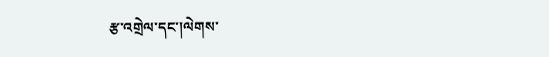རྩ་འགྲེལ་དང་།ལེགས་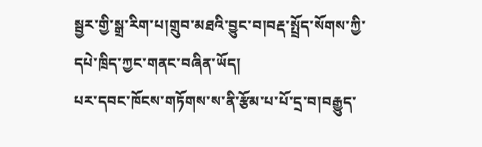སྦྱར་གྱི་སྒྲ་རིག་པ།གྲུབ་མཐའི་བྱུང་བ།བརྡ་སྤྲོད་སོགས་ཀྱི་དཔེ་ཁྲིད་ཀྱང་གནང་བཞིན་ཡོད།
པར་དབང་ཁོངས་གཏོགས་ས་ནི་རྩོམ་པ་པོ་དྲ་བ།བརྒྱུད་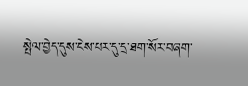སྤེལ་བྱེད་དུས་ངེས་པར་དུ་དྲ་ཐག་སོར་བཞག་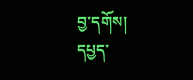བྱ་དགོས།
དཔྱད་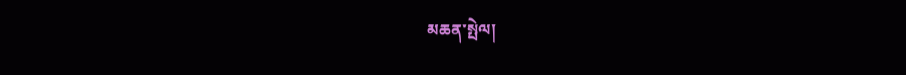མཆན་སྤེལ།